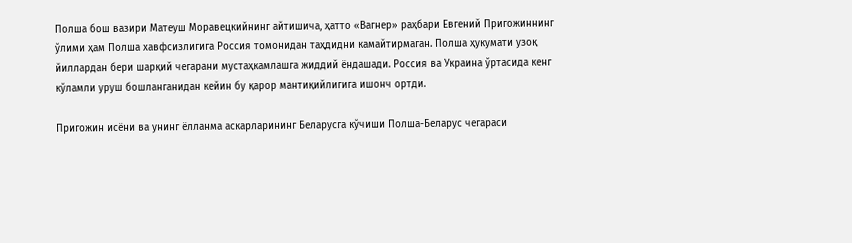Полша бош вазири Матеуш Моравецкийнинг айтишича, ҳатто «Вагнер» раҳбари Евгений Пригожиннинг ўлими ҳам Полша хавфсизлигига Россия томонидан таҳдидни камайтирмаган. Полша ҳукумати узоқ йиллардан бери шарқий чегарани мустаҳкамлашга жиддий ёндашади. Россия ва Украина ўртасида кенг кўламли уруш бошланганидан кейин бу қарор мантиқийлигига ишонч ортди.

Пригожин исёни ва унинг ёлланма аскарларининг Беларусга кўчиши Полша-Беларус чегараси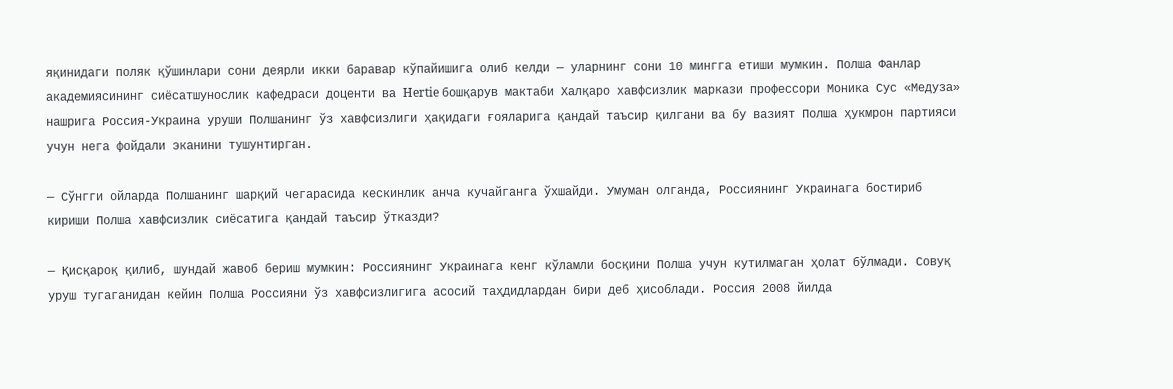яқинидаги поляк қўшинлари сони деярли икки баравар кўпайишига олиб келди — уларнинг сони 10 мингга етиши мумкин. Полша Фанлар академиясининг сиёсатшунослик кафедраси доценти ва Hertie бошқарув мактаби Халқаро хавфсизлик маркази профессори Моника Сус «Медуза» нашрига Россия-Украина уруши Полшанинг ўз хавфсизлиги ҳақидаги ғояларига қандай таъсир қилгани ва бу вазият Полша ҳукмрон партияси учун нега фойдали эканини тушунтирган.

— Сўнгги ойларда Полшанинг шарқий чегарасида кескинлик анча кучайганга ўхшайди. Умуман олганда, Россиянинг Украинага бостириб кириши Полша хавфсизлик сиёсатига қандай таъсир ўтказди?

— Қисқароқ қилиб, шундай жавоб бериш мумкин: Россиянинг Украинага кенг кўламли босқини Полша учун кутилмаган ҳолат бўлмади. Совуқ уруш тугаганидан кейин Полша Россияни ўз хавфсизлигига асосий таҳдидлардан бири деб ҳисоблади. Россия 2008 йилда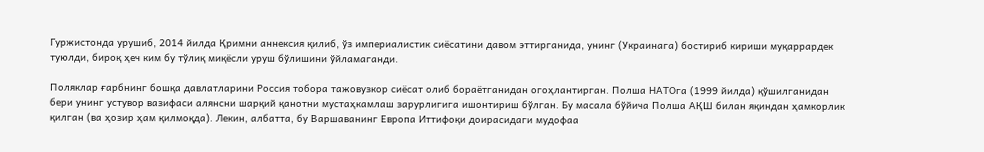Гуржистонда урушиб, 2014 йилда Қримни аннексия қилиб, ўз империалистик сиёсатини давом эттирганида, унинг (Украинага) бостириб кириши муқаррардек туюлди, бироқ ҳеч ким бу тўлиқ миқёсли уруш бўлишини ўйламаганди.

Поляклар ғарбнинг бошқа давлатларини Россия тобора тажовузкор сиёсат олиб бораётганидан огоҳлантирган. Полша НАТОга (1999 йилда) қўшилганидан бери унинг устувор вазифаси алянсни шарқий қанотни мустаҳкамлаш зарурлигига ишонтириш бўлган. Бу масала бўйича Полша АҚШ билан яқиндан ҳамкорлик қилган (ва ҳозир ҳам қилмоқда). Лекин, албатта, бу Варшаванинг Европа Иттифоқи доирасидаги мудофаа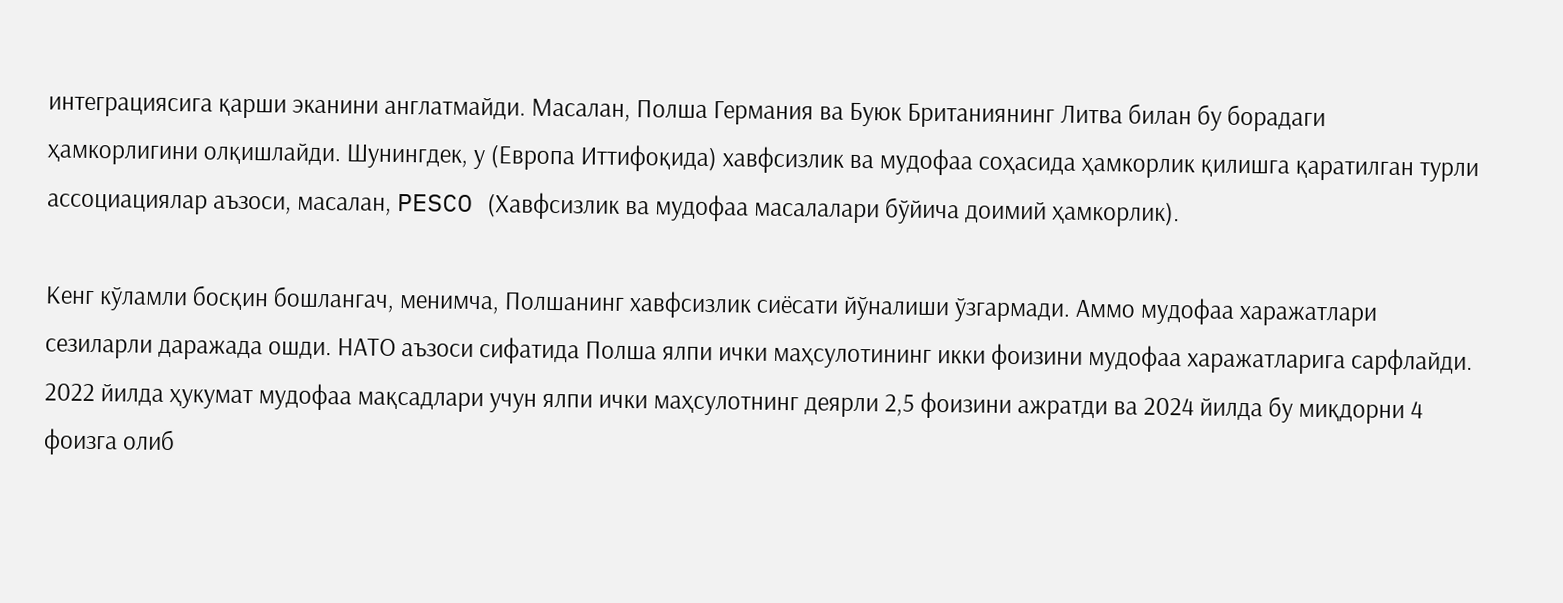интеграциясига қарши эканини англатмайди. Масалан, Полша Германия ва Буюк Британиянинг Литва билан бу борадаги ҳамкорлигини олқишлайди. Шунингдек, у (Европа Иттифоқида) хавфсизлик ва мудофаа соҳасида ҳамкорлик қилишга қаратилган турли ассоциациялар аъзоси, масалан, PESCO (Хавфсизлик ва мудофаа масалалари бўйича доимий ҳамкорлик).

Кенг кўламли босқин бошлангач, менимча, Полшанинг хавфсизлик сиёсати йўналиши ўзгармади. Аммо мудофаа харажатлари сезиларли даражада ошди. НАТО аъзоси сифатида Полша ялпи ички маҳсулотининг икки фоизини мудофаа харажатларига сарфлайди. 2022 йилда ҳукумат мудофаа мақсадлари учун ялпи ички маҳсулотнинг деярли 2,5 фоизини ажратди ва 2024 йилда бу миқдорни 4 фоизга олиб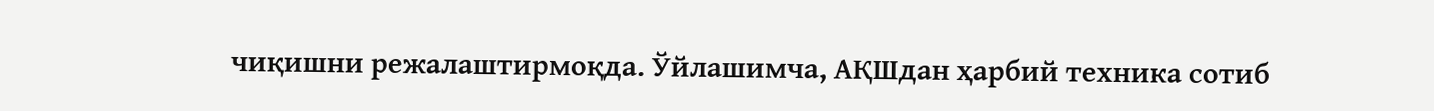чиқишни режалаштирмоқда. Ўйлашимча, АҚШдан ҳарбий техника сотиб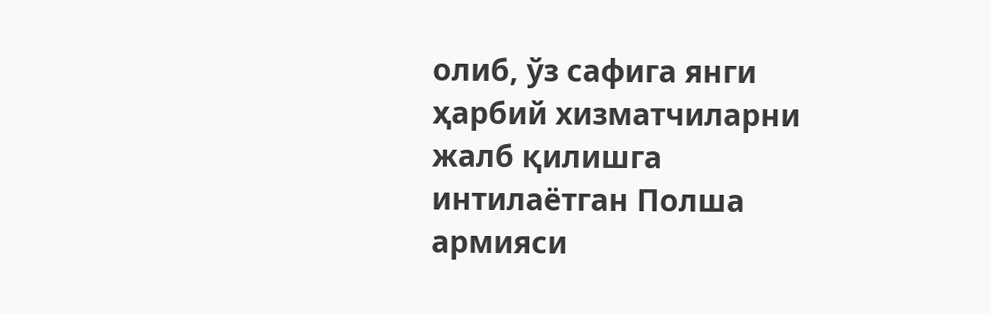олиб, ўз сафига янги ҳарбий хизматчиларни жалб қилишга интилаётган Полша армияси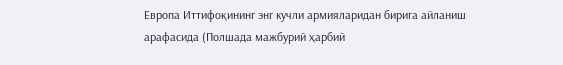Европа Иттифоқининг энг кучли армияларидан бирига айланиш арафасида (Полшада мажбурий ҳарбий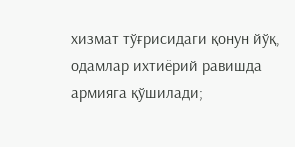хизмат тўғрисидаги қонун йўқ, одамлар ихтиёрий равишда армияга қўшилади;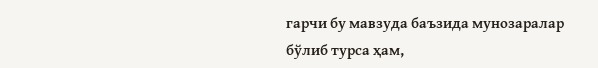гарчи бу мавзуда баъзида мунозаралар бўлиб турса ҳам,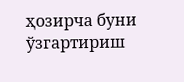ҳозирча буни ўзгартириш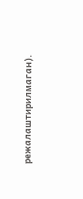режалаштирилмаган).